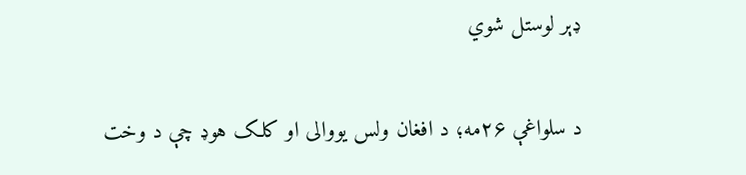ډېر لوستل شوي

د سلواغې ۲۶مه؛ د افغان ولس یووالی او کلک هوډ چې د وخت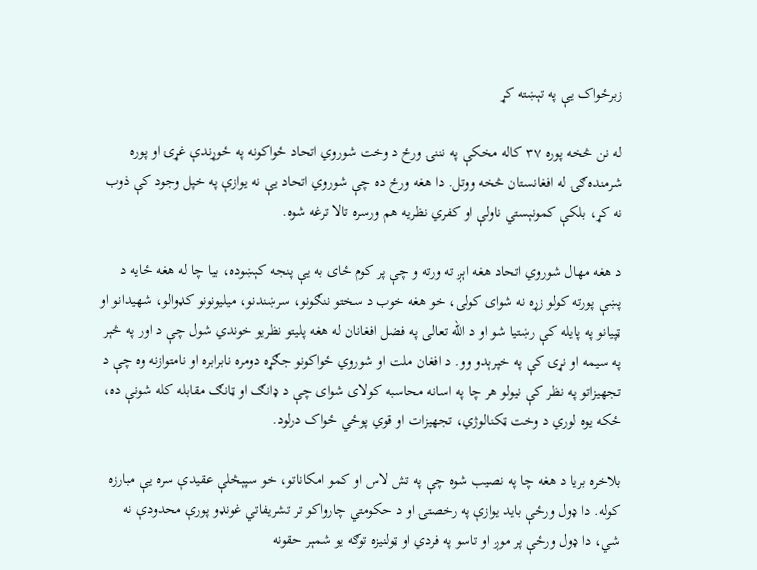زبرځواک یې په تېښته کړ

له نن څخه پوره ۳۷ کاله مخکې په نننۍ ورځ د وخت شوروي اتحاد ځواکونه په ځوړندې غړۍ او پوره شرمنده‌ګۍ له افغانستان څخه ووتل. دا هغه ورځ ده چې شوروي اتحاد یې نه یوازې په خپل وجود کې ذوب نه کړ، بلکې کمونېستي ناولې او کفري نظریه هم ورسره تالا ترغه شوه.

د هغه مهال شوروي اتحاد هغه اېږ ته ورته و چې پر کوم ځای به یې پنجه کېښوده، بیا چا له هغه ځایه د پښې پورته کولو زړه نه ‌شوای کولی، خو هغه خوب د سختو ننګونو، سرښندنو، میلیونونو کډوالو، شهیدانو او ټپیانو په پایله کې رښتیا شو او د الله تعالی په فضل افغانان له هغه پلیتو نظریو خوندي شول چې د اور په څېر په سیمه او نړۍ کې په خپرېدو وو. د افغان ملت او شوروي ځواکونو جګړه دومره نابرابره او نامتوازنه وه چې د تجهیزاتو په نظر کې نیولو هر چا په اسانه محاسبه کولای شوای چې د ډانګ او ټانګ مقابله کله شونې ده، ځکه یوه لوري د وخت ټکنالوژي، تجهیزات او قوي پوځي ځواک درلود.

بلاخره بریا د هغه چا په نصیب شوه چې په تش لاس او کمو امکاناتو، خو سپېڅلې عقیدې سره یې مبارزه کوله. دا ډول ورځې باید یوازې په رخصتۍ او د حکومتي چارواکو تر تشریفاتي غونډو پورې محدودې نه شي، دا ډول ورځې پر موږ او تاسو په فردي او ټولنیزه توګه یو شمېر حقونه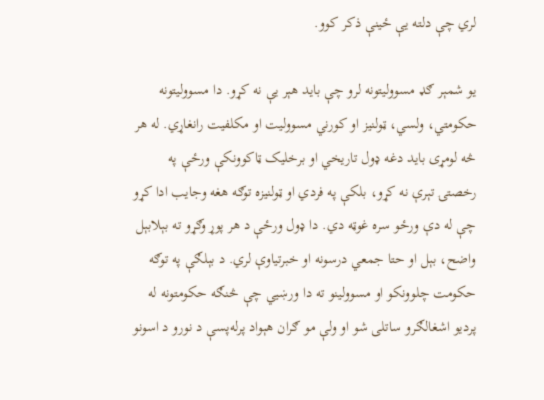لري چې دلته یې ځینې ذکر کوو.

یو شمېر ګډ مسوولیتونه لرو چې باید هېر یې نه کړو. دا مسوولیتونه حکومتي، ولسي، ټولنیز او کورني مسوولیت او مکلفیت رانغاړي. له هر څه لومړی باید دغه ډول تاریخي او برخلیک ‌ټاکوونکې ورځې په رخصتۍ تېرې نه کړو، بلکې په فردي او ټولنیزه توګه هغه وجایب ادا کړو چې له دې ورځو سره غوټه دي. دا ډول ورځې د هر پوړ وګړو ته بېلابېل واضح، بېل او حتا جمعي درسونه او خبرتیاوې لري. د بېلګې په توګه حکومت چلوونکو او مسوولینو ته دا ورښیي چې څنګه حکومتونه له پردیو اشغالګرو ساتلی شو او ولې مو ګران هېواد پرله‌پسې د نورو د اسونو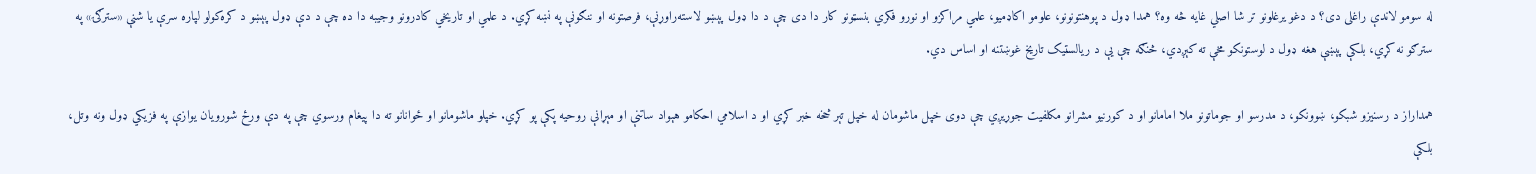له سومو لاندې راغلی دی؟ د دغو یرغلونو تر شا اصلي غایه څه وه؟ همدا ډول د پوهنتونونو، علومو اکاډمیو، علمي مراکزو او نورو فکري بنسټونو کار دا دی چې د دا ډول پېښو لاسته‌راوړنې، فرصتونه او ننګونې په نښه کړي. د علمي او تاریخي کادرونو وجیبه دا ده چې د دې ډول پېښو د کره‌کولو لپاره سرې یا شنې «سترګۍ» په سترګو نه کړي، بلکې پېښې هغه ډول د لوستونکو مخې ته کېږدي، څنګه چې یې د ریالسټیک تاریخ غوښتنه او اساس دي.

همداراز د رسنیزو شبکو، ښوونکو، د مدرسو او جوماتونو ملا امامانو او د کورنیو مشرانو مکلفیت جوړیږي چې دوی خپل ماشومان له خپل تېر څخه خبر کړي او د اسلامي احکامو هېواد ساتنې او مېړانې روحیه پکې پو کړي. خپلو ماشومانو او ځوانانو ته دا پيغام ورسوي چې په دې ورځ شورویان یوازې په فزیکي ډول ونه وتل، بلکې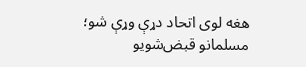هغه لوی اتحاد دړې وړې شو؛ مسلمانو قبض‌شویو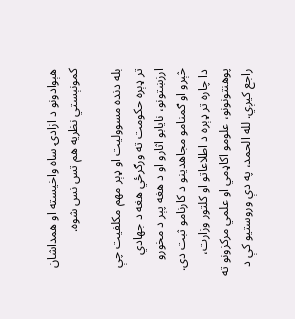هېوادونو د ازادۍ ساه واخیسته او همداشان کمونېستي نظریه هم تس نس شوه.

بله دنده مسوولیت او ډېر مهم مکلفیت چې تر ډېره حکومت ته ورګرځي هغه د جهادي ارزښتونو، نایابو اثارو او د هغه پېر د مخورو څېرو او ګمنامو مجاهدینو د کارنامو ثبت دی. دا چاره تر ډېره د اطلاعاتو او کلتور وزارت، پوهنتونونو، علومو اکاډمي او علمي مرکزونو ته راجع کیږي. لله الحمد، په دې وروستیو کې د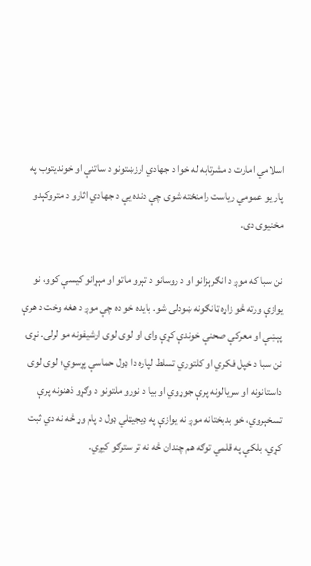اسلامي امارت د مشرتابه له خوا د جهادي ارزښتونو د ساتنې او خوندیتوب په پار یو عمومي ریاست رامنځته شوی چې دنده یې د جهادي اثارو د متروکېدو مخنیوی دی.

نن سبا که موږ د انګرېزانو او د روسانو د تېرو ماتو او مېړانو کیسې کوو، نو یوازې ورته څو زاړه ټانګونه ښودلی شو. بایده خو ده چې موږ د هغه وخت د هرې پېښې او معرکې صحنې خوندې کړې وای او لوی لوی ارشیفونه مو لرلی. نړۍ نن سبا د خپل فکري او کلتوري تسلط لپاره دا ډول حماسې پړسوي؛ لوی لوی داستانونه او سریالونه پرې جوړوي او بیا د نورو ملتونو د وګړو ذهنونه پرې تسخېروي، خو بدبختانه موږ نه یوازې په ډیجیټلي ډول د پام وړ څه نه دي ثبت کړي، بلکې په قلمي توګه هم چندان څه نه تر سترګو کیږي.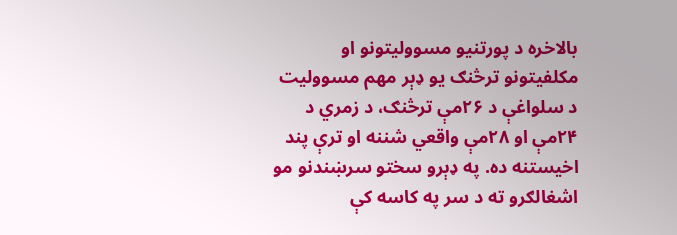بالاخره د پورتنیو مسوولیتونو او مکلفیتونو ترڅنګ یو ډېر مهم مسوولیت د سلواغې د ۲۶مې ترڅنګ، د زمري د ۲۴مې او ۲۸مې واقعي شننه او ترې پند اخیستنه ده. په ډېرو سختو سرښندنو مو اشغالګرو ته د سر په کاسه کې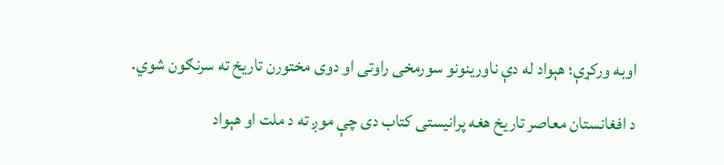اوبه ورکړې؛ هېواد له دې ناورینونو سورمخی راوتی او دوی مختورن تاریخ ته سرنګون شوي.

د افغانستان معاصر تاریخ هغه پرانیستی کتاب دی چې موږ ته د ملت او هېواد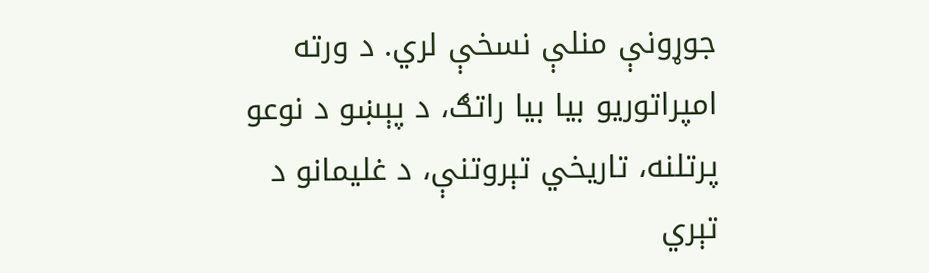جوړونې منلې نسخې لري. د ورته امپراتوریو بیا بیا راتګ، د پېښو د نوعو پرتلنه، تاریخي تېروتنې، د غلیمانو د تېري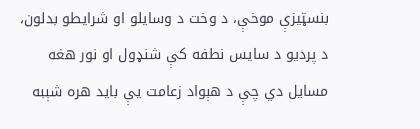بنسټیزې موخې، د وخت د وسایلو او شرایطو بدلون، د پردیو د سایس نطفه کې شنډول او نور هغه مسایل دي چې د هېواد زعامت یې باید هره شېبه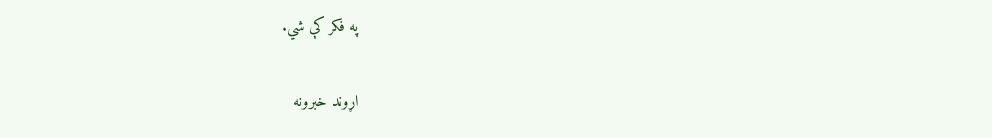په فکر کې شي.

اړوند خبرونه